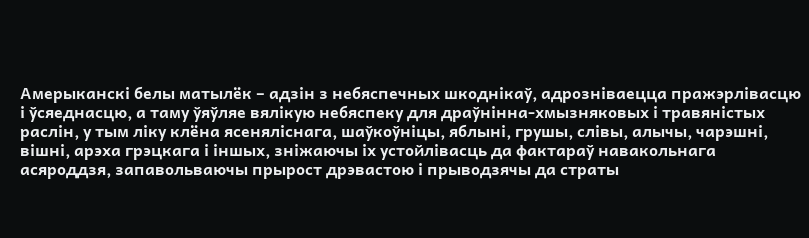Амерыканскі белы матылёк – адзін з небяспечных шкоднікаў, адрозніваецца пражэрлівасцю і ўсяеднасцю, а таму ўяўляе вялікую небяспеку для драўнінна-хмызняковых і травяністых раслін, у тым ліку клёна ясеняліснага, шаўкоўніцы, яблыні, грушы, слівы, алычы, чарэшні, вішні, арэха грэцкага і іншых, зніжаючы іх устойлівасць да фактараў навакольнага асяроддзя, запавольваючы прырост дрэвастою і прыводзячы да страты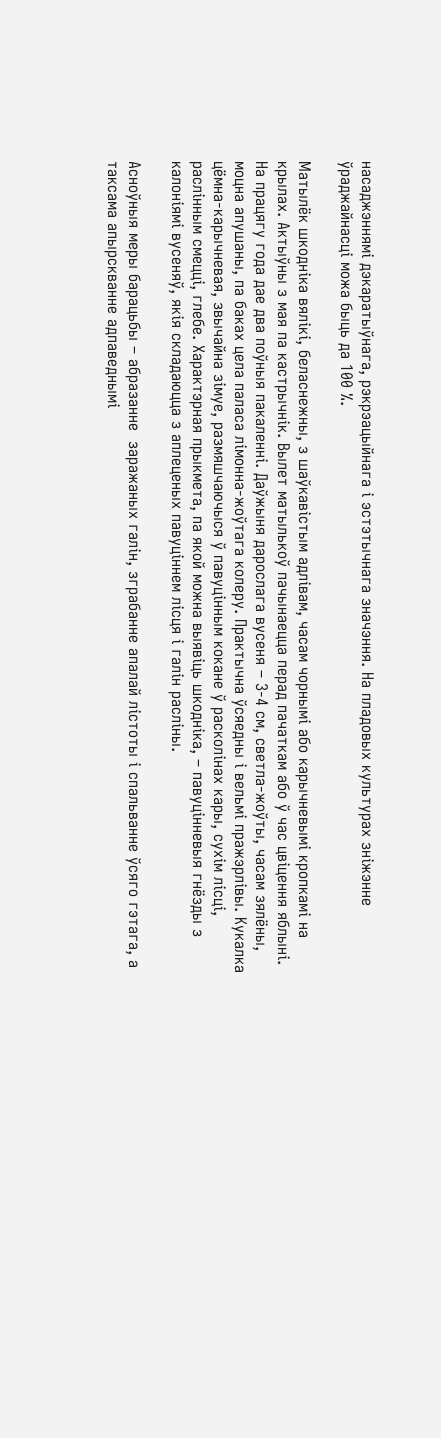насаджэннямі дэкаратыўнага, рэкрэацыйнага і эстэтычнага значэння. На пладовых культурах зніжэнне ўраджайнасці можа быць да 100 %.

Матылёк шкодніка вялікі, беласнежны, з шаўкавістым адлівам, часам чорнымі або карычневымі кропкамі на крылах. Актыўны з мая па кастрычнік. Вылет матылькоў пачынаецца перад пачаткам або ў час цвіцення яблыні. На працягу года дае два поўныя пакаленні. Даўжыня дарослага вусеня – 3-4 см, светла-жоўты, часам зялёны, моцна апушаны, па баках цела паласа лімонна-жоўтага колеру. Практычна ўсяедны і вельмі пражэрлівы. Кукалка цёмна-карычневая, звычайна зімуе, размяшчаючыся ў павуцінным кокане ў расколінах кары, сухім лісці, раслінным смецці, глебе. Характэрная прыкмета, па якой можна выявіць шкодніка, – павуцінневыя гнёзды з калоніямі вусеняў, якія складаюцца з аплеценых павуціннем лісця і галін расліны.

Асноўныя меры барацьбы – абразанне  заражаных галін, зграбанне апалай лістоты і спальванне ўсяго гэтага, а таксама апырскванне адпаведнымі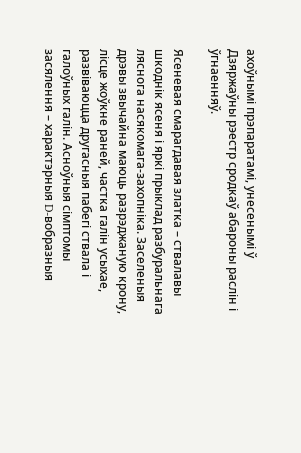ахоўнымі прэпаратамі, унесенымі ў Дзяржаўны рэестр сродкаў абароны раслін і ўгнаенняў.

Ясеневая смарагдавая златка – ствалавы шкоднік ясеня і яркі прыклад разбуральнага ляснога насякомага-захопніка. Заселеныя дрэвы звычайна маюць разрэджаную крону, лісце жоўкне раней, частка галін усыхае, развіваюцца другасныя пабегі ствала і галоўных галін. Асноўныя сімптомы засялення – характэрныя D-вобразныя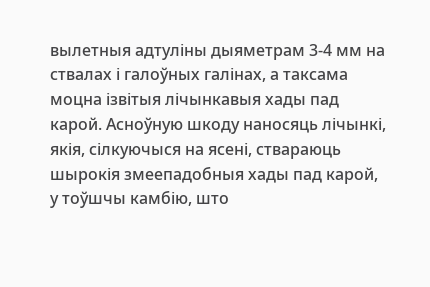вылетныя адтуліны дыяметрам 3-4 мм на ствалах і галоўных галінах, а таксама моцна ізвітыя лічынкавыя хады пад карой. Асноўную шкоду наносяць лічынкі, якія, сілкуючыся на ясені, ствараюць шырокія змеепадобныя хады пад карой, у тоўшчы камбію, што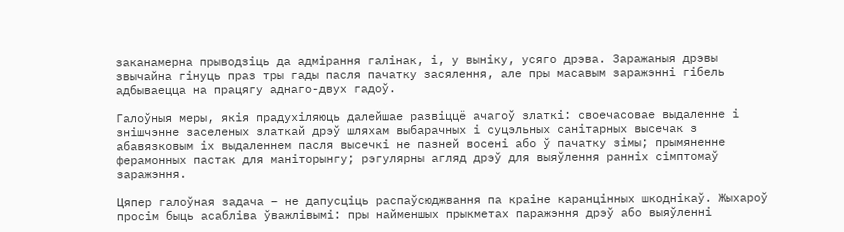заканамерна прыводзіць да адмірання галінак, і, у выніку, усяго дрэва. Заражаныя дрэвы звычайна гінуць праз тры гады пасля пачатку засялення, але пры масавым заражэнні гібель адбываецца на працягу аднаго-двух гадоў.

Галоўныя меры, якія прадухіляюць далейшае развіццё ачагоў златкі: своечасовае выдаленне і знішчэнне заселеных златкай дрэў шляхам выбарачных і суцэльных санітарных высечак з абавязковым іх выдаленнем пасля высечкі не пазней восені або ў пачатку зімы; прымяненне ферамонных пастак для маніторынгу; рэгулярны агляд дрэў для выяўлення ранніх сімптомаў заражэння.

Цяпер галоўная задача – не дапусціць распаўсюджвання па краіне каранцінных шкоднікаў. Жыхароў просім быць асабліва ўважлівымі: пры найменшых прыкметах паражэння дрэў або выяўленні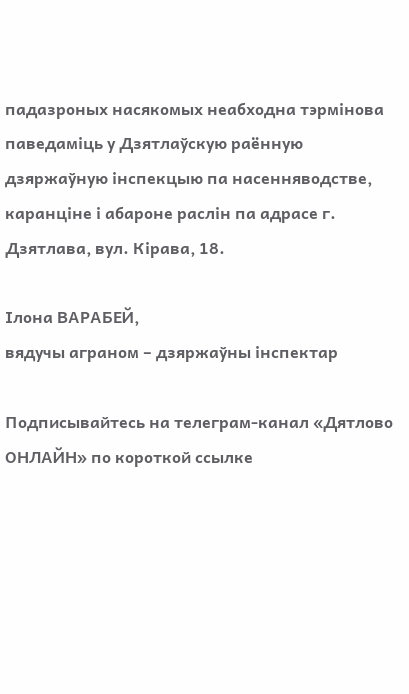падазроных насякомых неабходна тэрмінова паведаміць у Дзятлаўскую раённую дзяржаўную інспекцыю па насенняводстве, каранціне і абароне раслін па адрасе г. Дзятлава, вул. Кірава, 18.

Ілона ВАРАБЕЙ,
вядучы аграном – дзяржаўны інспектар

Подписывайтесь на телеграм-канал «Дятлово ОНЛАЙН» по короткой ссылке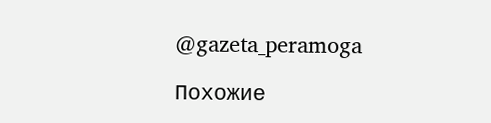@gazeta_peramoga

Похожие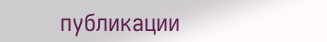публикации